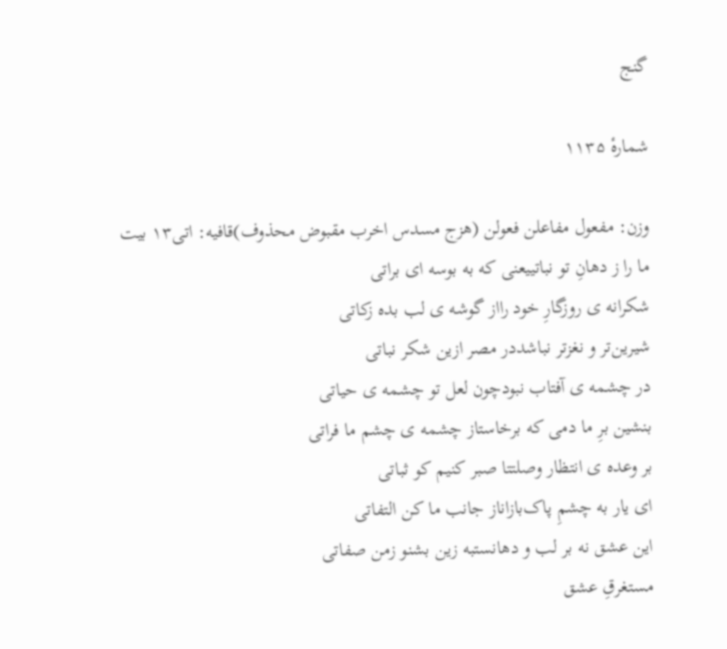گنج

شمارهٔ ۱۱۳۵

وزن: مفعول مفاعلن فعولن (هزج مسدس اخرب مقبوض محذوف)قافیه: اتی۱۳ بیت
ما را ز دهانِ تو نباتییعنی که به بوسه‌ ای براتی
شکرانه ی روزگارِ خود رااز گوشه ی لب بده زکاتی
شیرین‌تر و نغزتر نباشددر مصر ازین شکر نباتی
در چشمه ی آفتاب نبودچون لعل تو چشمه ی حیاتی
بنشین برِ ما دمی که برخاستاز چشمه ی چشم ما فراتی
بر وعده ی انتظار وصلتتا صبر کنیم کو ثباتی
ای یار به چشمِ پاک‌بازاناز جانب ما کن التفاتی
این عشق نه بر لب و دهانستبه زین بشنو زمن صفاتی
مستغرقِ عشق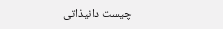چیست دانیذاتی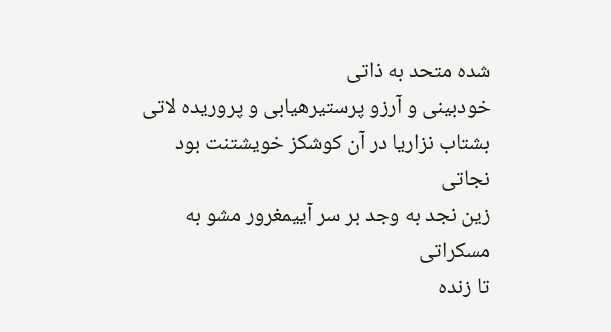شده متحد به ذاتی
خودبینی و آرزو پرستیرهیابی و پروریده لاتی
بشتاب نزاریا در آن کوشکز خویشتنت بود نجاتی
زین نجد به وجد بر سر آییمغرور مشو به مسکراتی
تا زنده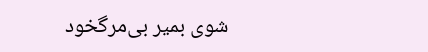شوی بمیر بی‌مرگخود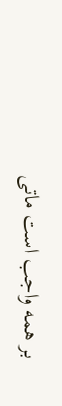بر همه واجب است ماتی